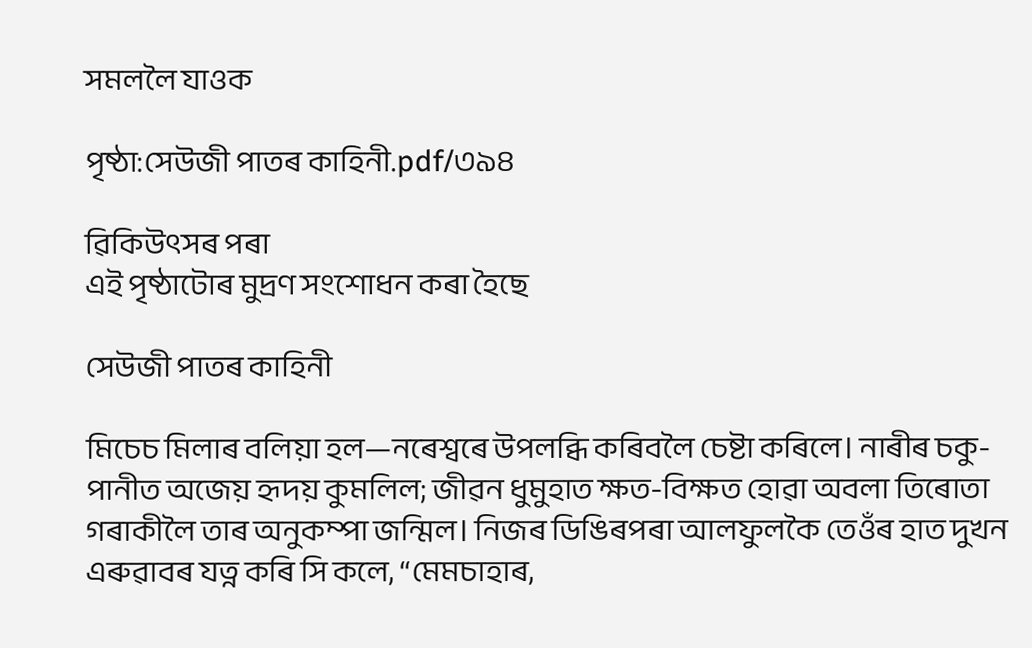সমললৈ যাওক

পৃষ্ঠা:সেউজী পাতৰ কাহিনী.pdf/৩৯৪

ৱিকিউৎসৰ পৰা
এই পৃষ্ঠাটোৰ মুদ্ৰণ সংশোধন কৰা হৈছে

সেউজী পাতৰ কাহিনী

মিচেচ মিলাৰ বলিয়া হল—নৰেশ্বৰে উপলব্ধি কৰিবলৈ চেষ্টা কৰিলে। নাৰীৰ চকু-পানীত অজেয় হৃদয় কুমলিল; জীৱন ধুমুহাত ক্ষত-বিক্ষত হোৱা অবলা তিৰোতা গৰাকীলৈ তাৰ অনুকম্পা জন্মিল। নিজৰ ডিঙিৰপৰা আলফুলকৈ তেওঁৰ হাত দুখন এৰুৱাবৰ যত্ন কৰি সি কলে, “মেমচাহাৰ,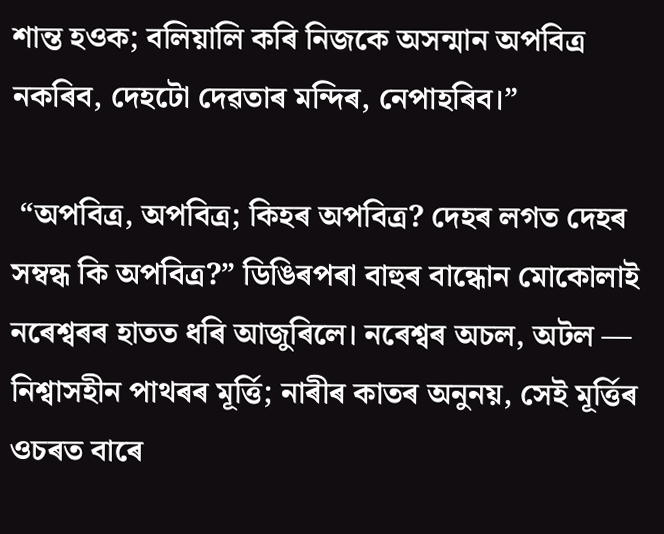শান্ত হওক; বলিয়ালি কৰি নিজকে অসন্মান অপবিত্ৰ নকৰিব, দেহটো দেৱতাৰ মন্দিৰ, নেপাহৰিব।”

 “অপবিত্ৰ, অপবিত্ৰ; কিহৰ অপবিত্ৰ? দেহৰ লগত দেহৰ সম্বন্ধ কি অপবিত্ৰ?” ডিঙিৰপৰা বাহুৰ বান্ধোন মোকোলাই নৰেশ্বৰৰ হাতত ধৰি আজুৰিলে। নৰেশ্বৰ অচল, অটল — নিশ্বাসহীন পাথৰৰ মূৰ্ত্তি; নাৰীৰ কাতৰ অনুনয়, সেই মূৰ্ত্তিৰ ওচৰত বাৰে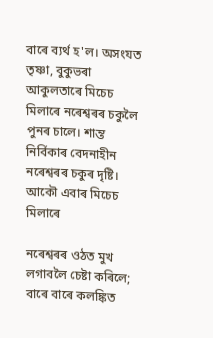বাৰে ব্যৰ্থ হ'ল। অসংযত তৃষ্ণা, বুকুভৰা আকুলতাৰে মিচেচ মিলাৰে নৰেশ্বৰৰ চকুলৈ পুনৰ চালে। শান্ত নিৰ্বিকাৰ বেদনাহীন নৰেশ্বৰৰ চকুৰ দৃষ্টি। আকৌ এবাৰ মিচেচ মিলাৰে

নৰেশ্বৰৰ ওঠত মুখ লগাবলৈ চেষ্টা কৰিলে; বাৰে বাৰে কলঙ্কিত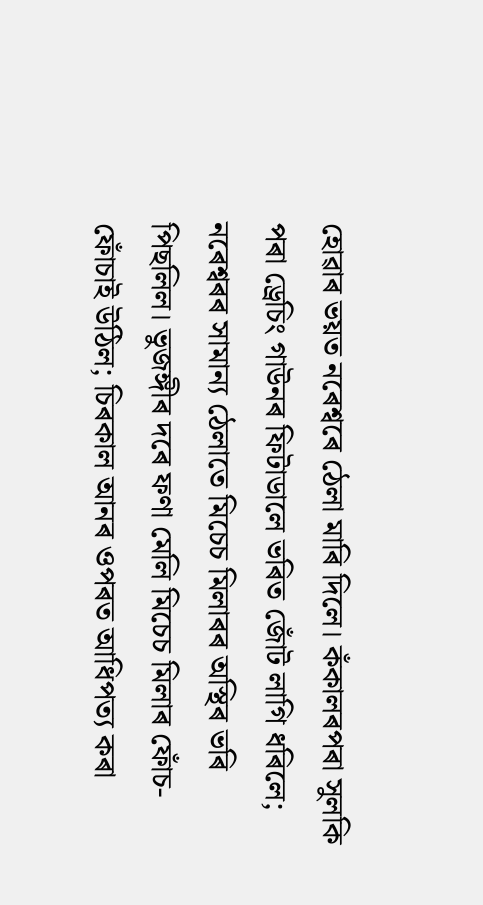হোৱাৰ ভয়ত নৰেশ্বৰে ঠেলা মাৰি দিলে। কঁকালৰপৰা সুলকি পৰা ড্ৰেচিং গাউনৰ ফিটাডালে ভৰিত জোঁট লাগি ধৰিলে; নৰেশ্বৰৰ সামান্য ঠেলাতে মিচেচ মিলাৰৰ অস্থিৰ ভৰি পিছলিল। ভুজঙ্গীৰ দৰে ফণা মেলি মিচেচ মিলাৰ ফোঁচ-ফোঁচাই উঠিল; চিৰকাল আনৰ ওপৰত আধিপত্য কৰা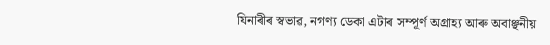যিনাৰীৰ স্বভাৱ, নগণ্য ডেকা এটাৰ সম্পূৰ্ণ অগ্ৰাহ্য আৰু অবাঞ্ছনীয়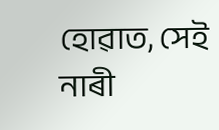হোৱাত, সেই নাৰী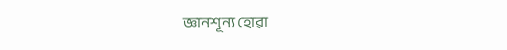জ্ঞানশূন্য হোৱা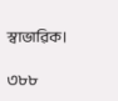স্বাভাৱিক।

৩৮৮